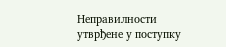Неправилности утврђене у поступку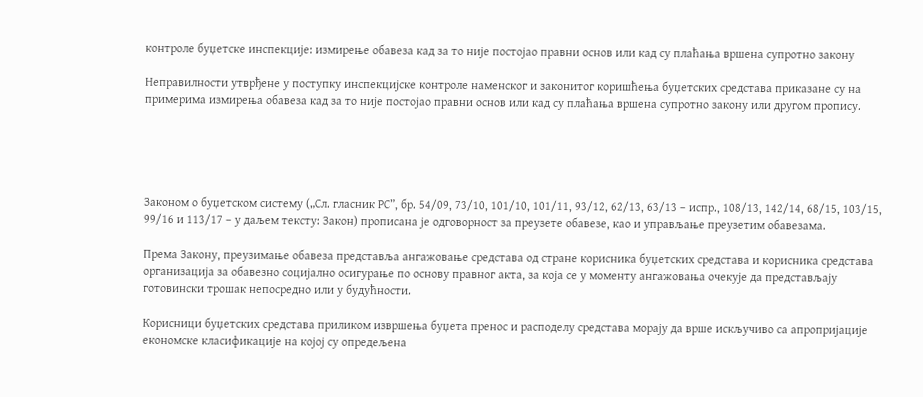контроле буџетске инспекције: измирење обавеза кад за то није постојао правни основ или кад су плаћања вршена супротно закону

Неправилности утврђене у поступку инспекцијске контроле наменског и законитог коришћења буџетских средстава приказане су на примерима измирења обавеза кад за то није постојао правни основ или кад су плаћања вршена супротно закону или другом пропису.





Законом о буџетском систему („Сл. гласник РС”, бр. 54/09, 73/10, 101/10, 101/11, 93/12, 62/13, 63/13 – испр., 108/13, 142/14, 68/15, 103/15, 99/16 и 113/17 – у даљем тексту: Закон) прописана је одговорност за преузете обавезе, као и управљање преузетим обавезама.

Према Закону, преузимање обавеза представља ангажовање средстава од стране корисника буџетских средстава и корисника средстава организација за обавезно социјално осигурање по основу правног акта, за која се у моменту ангажовања очекује да представљају готовински трошак непосредно или у будућности.

Корисници буџетских средстава приликом извршења буџета пренос и расподелу средстава морају да врше искључиво са апропријације економске класификације на којој су опредељена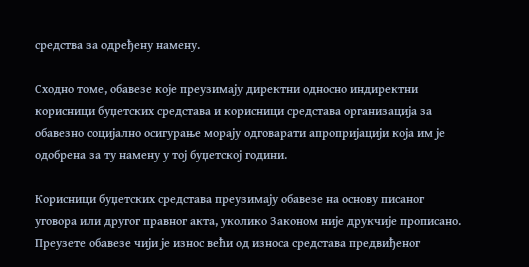средства за одређену намену.

Сходно томе, обавезе које преузимају директни односно индиректни корисници буџетских средстава и корисници средстава организација за обавезно социјално осигурање морају одговарати апропријацији која им је одобрена за ту намену у тој буџетској години.

Корисници буџетских средстава преузимају обавезе на основу писаног уговора или другог правног акта, уколико Законом није друкчије прописано. Преузете обавезе чији је износ већи од износа средстава предвиђеног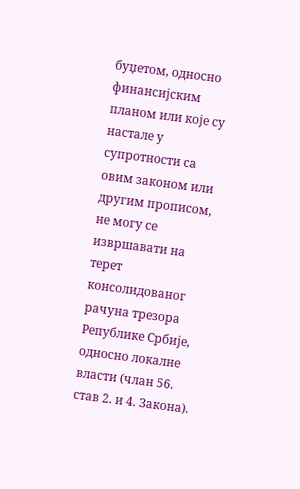буџетом, односно финансијским планом или које су настале у супротности са овим законом или другим прописом, не могу се извршавати на терет консолидованог рачуна трезора Републике Србије, односно локалне власти (члан 56. став 2. и 4. Закона).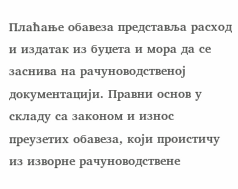Плаћање обавеза представља расход и издатак из буџета и мора да се заснива на рачуноводственој документацији. Правни основ у складу са законом и износ преузетих обавеза, који проистичу из изворне рачуноводствене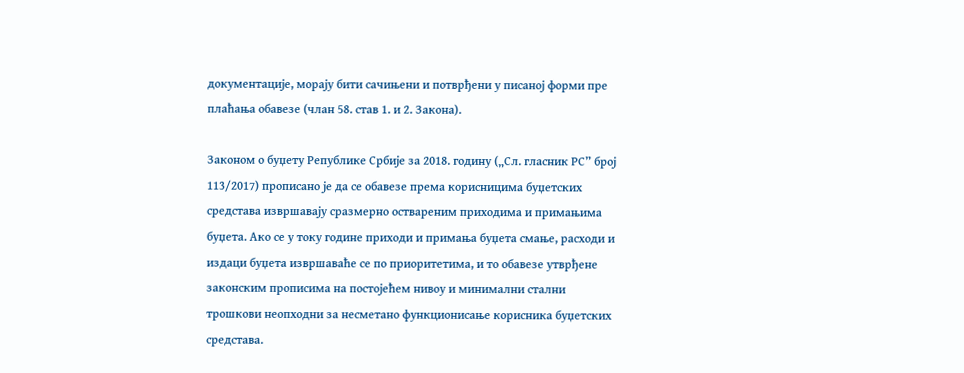документације, морају бити сачињени и потврђени у писаној форми пре плаћања обавезе (члан 58. став 1. и 2. Закона).

Законом о буџету Републике Србије за 2018. годину („Сл. гласник РС” број  113/2017) прописано је да се обавезе према корисницима буџетских средстава извршавају сразмерно оствареним приходима и примањима буџета. Ако се у току године приходи и примања буџета смање, расходи и издаци буџета извршаваће се по приоритетима, и то обавезе утврђене законским прописима на постојећем нивоу и минимални стални трошкови неопходни за несметано функционисање корисника буџетских средстава.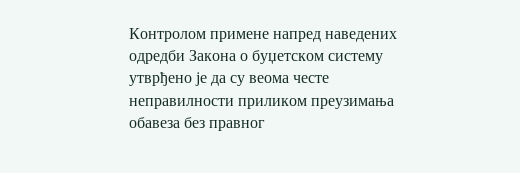Контролом примене напред наведених одредби Закона о буџетском систему утврђено је да су веома честе неправилности приликом преузимања обавеза без правног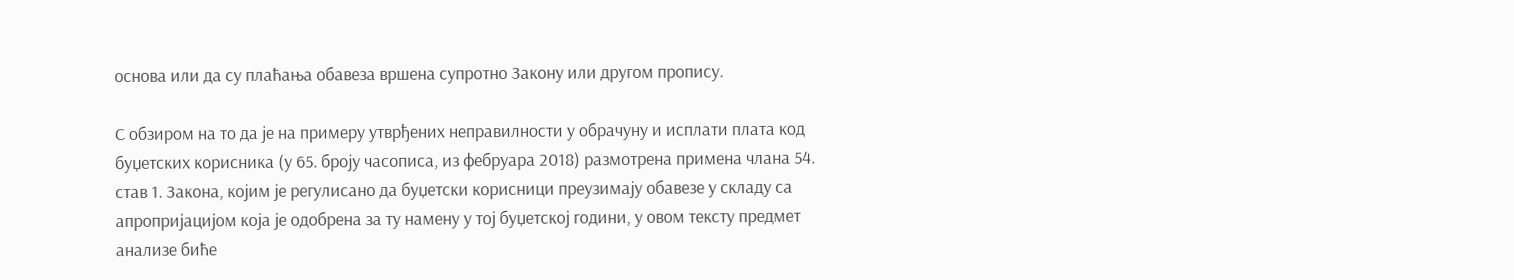основа или да су плаћања обавеза вршена супротно Закону или другом пропису.

С обзиром на то да је на примеру утврђених неправилности у обрачуну и исплати плата код буџетских корисника (у 65. броју часописа, из фебруара 2018) размотрена примена члана 54. став 1. Закона, којим је регулисано да буџетски корисници преузимају обавезе у складу са апропријацијом која је одобрена за ту намену у тој буџетској години, у овом тексту предмет анализе биће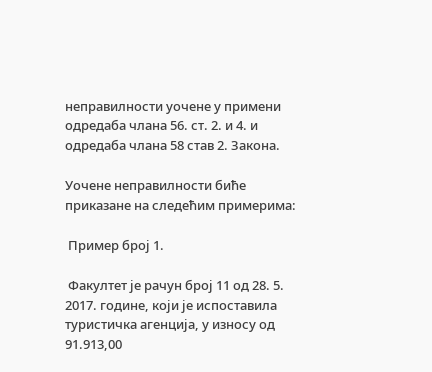неправилности уочене у примени одредаба члана 56. ст. 2. и 4. и одредаба члана 58 став 2. Закона.

Уочене неправилности биће приказане на следећим примерима:

 Пример број 1.

 Факултет је рачун број 11 од 28. 5. 2017. године, који је испоставила туристичка агенција, у износу од 91.913,00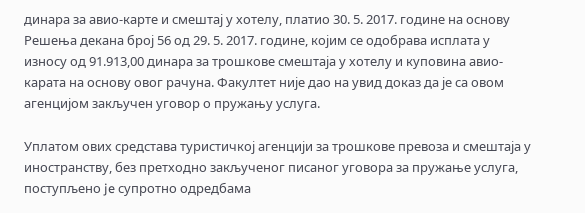динара за авио-карте и смештај у хотелу, платио 30. 5. 2017. године на основу Решења декана број 56 од 29. 5. 2017. године, којим се одобрава исплата у износу од 91.913,00 динара за трошкове смештаја у хотелу и куповина авио-карата на основу овог рачуна. Факултет није дао на увид доказ да је са овом агенцијом закључен уговор о пружању услуга.

Уплатом ових средстава туристичкој агенцији за трошкове превоза и смештаја у иностранству, без претходно закљученог писаног уговора за пружање услуга, поступљено je супротно одредбама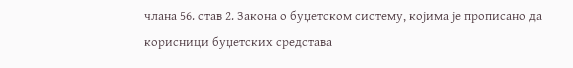члана 56. став 2. Закона о буџетском систему, којима је прописано да корисници буџетских средстава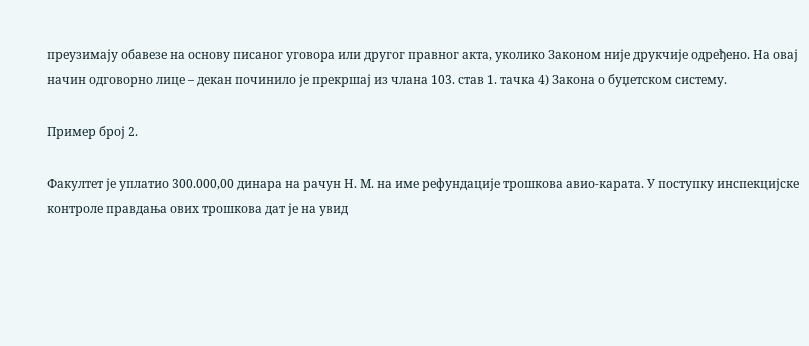преузимају обавезе на основу писаног уговора или другог правног акта, уколико Законом није друкчије одређено. На овај начин одговорно лице – декан починило је прекршај из члана 103. став 1. тачка 4) Закона о буџетском систему.

Пример број 2.

Факултет је уплатио 300.000,00 динара на рачун Н. М. на име рефундације трошкова авио-карата. У поступку инспекцијске контроле правдања ових трошкова дат је на увид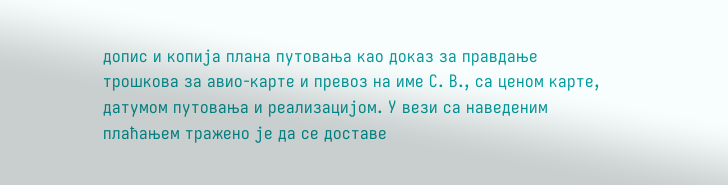допис и копија плана путовања као доказ за правдање трошкова за авио-карте и превоз на име С. В., са ценом карте, датумом путовања и реализацијом. У вези са наведеним плаћањем тражено је да се доставе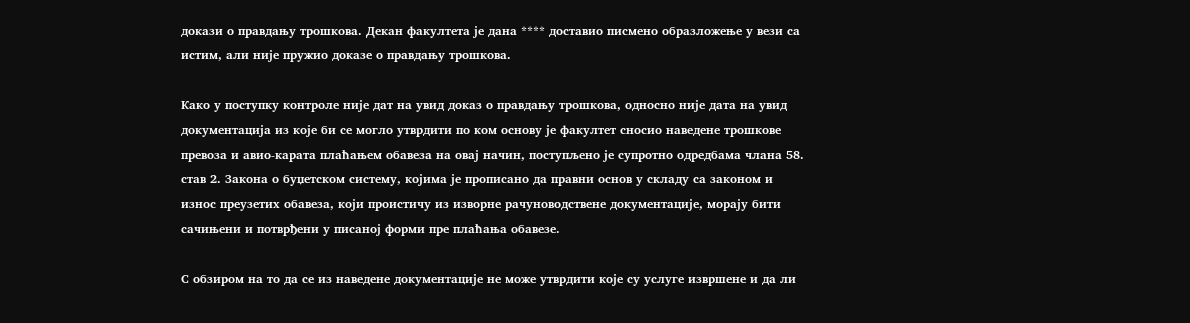докази о правдању трошкова. Декан факултета је дана **** доставио писмено образложење у вези са истим, али није пружио доказе о правдању трошкова.

Како у поступку контроле није дат на увид доказ о правдању трошкова, односно није дата на увид документација из које би се могло утврдити по ком основу је факултет сносио наведене трошкове превоза и авио-карата плаћањем обавеза на овај начин, поступљено је супротно одредбама члана 58. став 2. Закона о буџетском систему, којима је прописано да правни основ у складу са законом и износ преузетих обавеза, који проистичу из изворне рачуноводствене документације, морају бити сачињени и потврђени у писаној форми пре плаћања обавезе.

С обзиром на то да се из наведене документације не може утврдити које су услуге извршене и да ли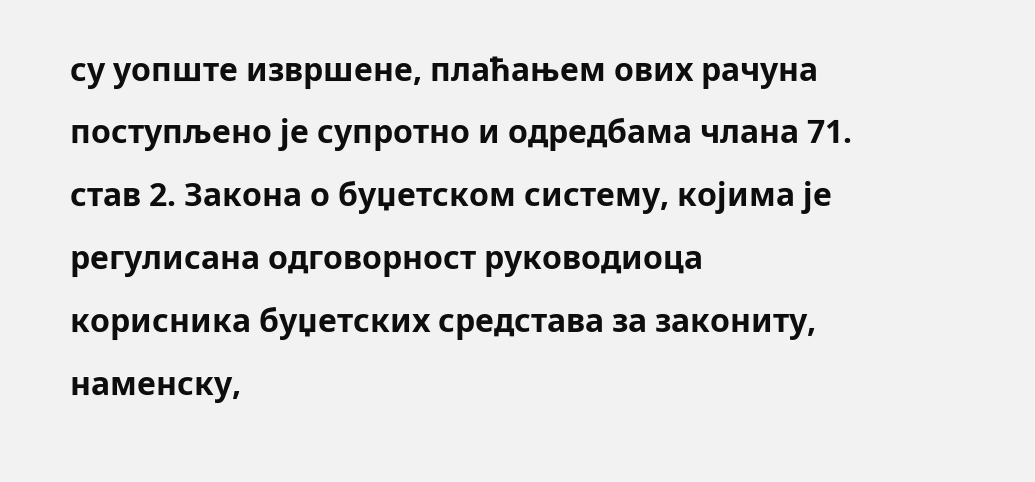су уопште извршене, плаћањем ових рачуна поступљено је супротно и одредбама члана 71. став 2. Закона о буџетском систему, којима је регулисана одговорност руководиоца корисника буџетских средстава за закониту, наменску,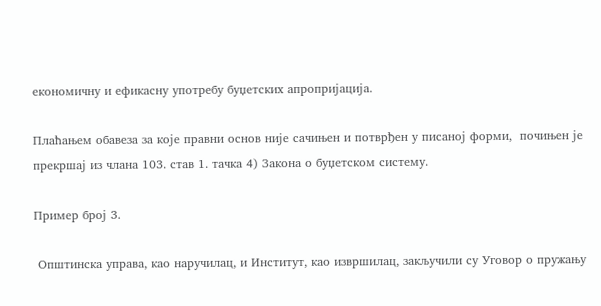економичну и ефикасну употребу буџетских апропријација.

Плаћањем обавеза за које правни основ није сачињен и потврђен у писаној форми,  почињен је прекршај из члана 103. став 1. тачка 4) Закона о буџетском систему.

Пример број 3.

 Општинска управа, као наручилац, и Институт, као извршилац, закључили су Уговор о пружању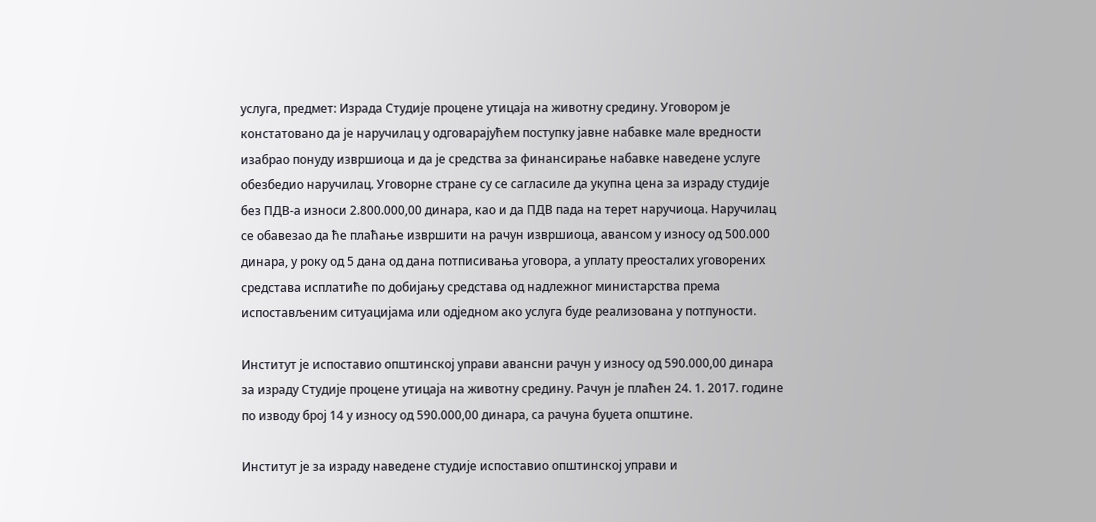услуга, предмет: Израда Студије процене утицаја на животну средину. Уговором је констатовано да је наручилац у одговарајућем поступку јавне набавке мале вредности изабрао понуду извршиоца и да је средства за финансирање набавке наведене услуге обезбедио наручилац. Уговорне стране су се сагласиле да укупна цена за израду студије без ПДВ-а износи 2.800.000,00 динара, као и да ПДВ пада на терет наручиоца. Наручилац се обавезао да ће плаћање извршити на рачун извршиоца, авансом у износу од 500.000 динара, у року од 5 дана од дана потписивања уговора, а уплату преосталих уговорених средстава исплатиће по добијању средстава од надлежног министарства према испостављеним ситуацијама или одједном ако услуга буде реализована у потпуности.

Институт је испоставио општинској управи авансни рачун у износу од 590.000,00 динара за израду Студије процене утицаја на животну средину. Рачун је плаћен 24. 1. 2017. године по изводу број 14 у износу од 590.000,00 динара, са рачуна буџета општине.

Институт је за израду наведене студије испоставио општинској управи и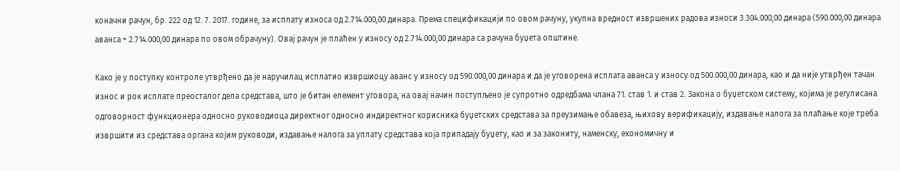коначни рачун, бр. 222 од 12. 7. 2017. године, за исплату износа од 2.714.000,00 динара. Према спецификацији по овом рачуну, укупна вредност извршених радова износи 3.304.000,00 динара (590.000,00 динара аванса + 2.714.000,00 динара по овом обрачуну). Овај рачун је плаћен у износу од 2.714.000,00 динара са рачуна буџета општине.

Како је у поступку контроле утврђено да је наручилац исплатио извршиоцу аванс у износу од 590.000,00 динара и да је уговорена исплата аванса у износу од 500.000,00 динара, као и да није утврђен тачан износ и рок исплате преосталог дела средстава, што је битан елемент уговора, на овај начин поступљено је супротно одредбама члана 71. став 1. и став 2. Закона о буџетском систему, којима је регулисана одговорност функционера односно руководиоца директног односно индиректног корисника буџетских средстава за преузимање обавеза, њихову верификацију, издавање налога за плаћање које треба извршити из средстава органа којим руководи, издавање налога за уплату средстава која припадају буџету, као и за закониту, наменску, економичну и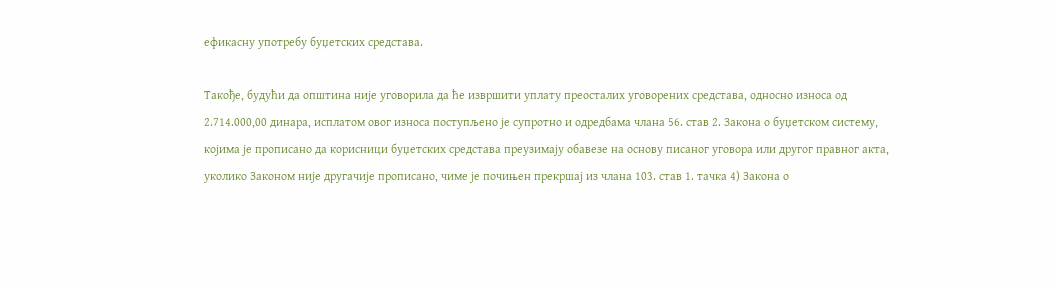ефикасну употребу буџетских средстава.

Такође, будући да општина није уговорила да ће извршити уплату преосталих уговорених средстава, односно износа од 2.714.000,00 динара, исплатом овог износа поступљено је супротно и одредбама члана 56. став 2. Закона о буџетском систему, којима је прописано да корисници буџетских средстава преузимају обавезе на основу писаног уговора или другог правног акта, уколико Законом није другачије прописано, чиме је почињен прекршај из члана 103. став 1. тачка 4) Закона о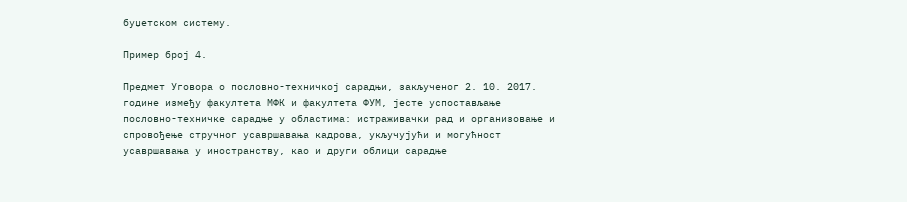буџетском систему.

Пример број 4.

Предмет Уговора о пословно-техничкој сарадњи, закљученог 2. 10. 2017. године између факултета МФК и факултета ФУМ, јесте успостављање пословно-техничке сарадње у областима: истраживачки рад и организовање и спровођење стручног усавршавања кадрова, укључујући и могућност усавршавања у иностранству, као и други облици сарадње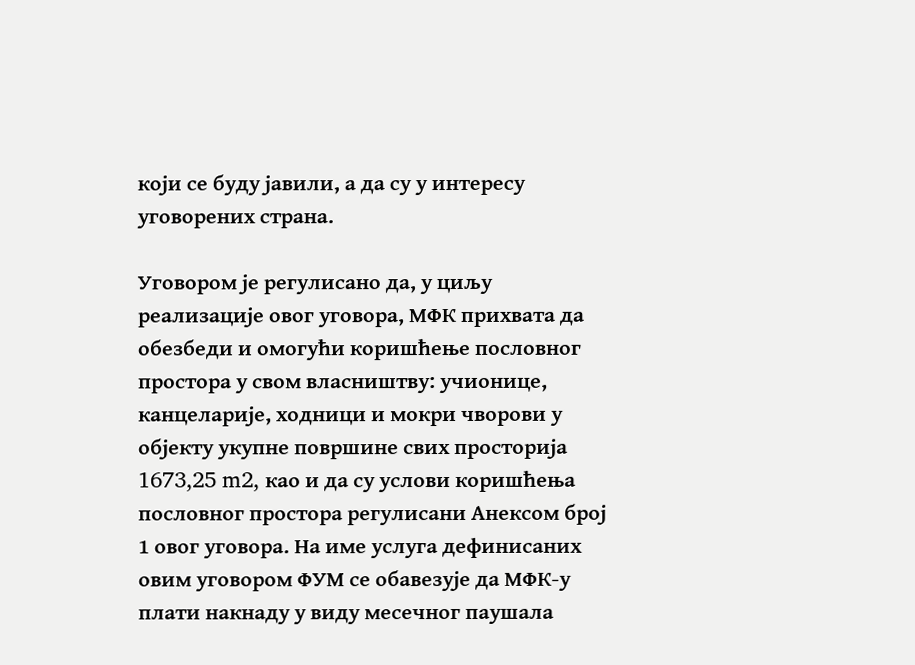који се буду јавили, а да су у интересу уговорених страна.

Уговором је регулисано да, у циљу реализације овог уговора, МФК прихвата да обезбеди и омогући коришћење пословног простора у свом власништву: учионице, канцеларије, ходници и мокри чворови у објекту укупне површине свих просторија 1673,25 m2, као и да су услови коришћења пословног простора регулисани Анексом број 1 овог уговора. На име услуга дефинисаних овим уговором ФУМ се обавезује да МФК-у плати накнаду у виду месечног паушала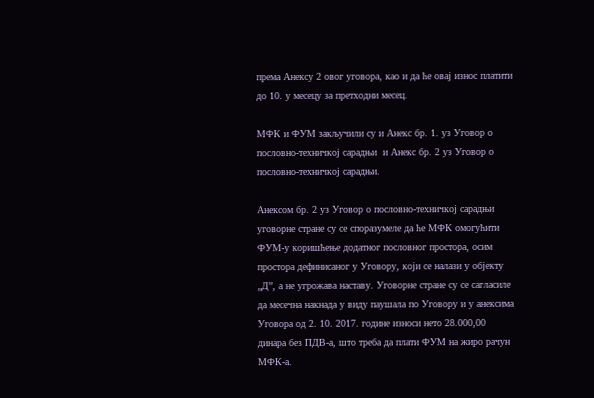према Анексу 2 овог уговора, као и да ће овај износ платити до 10. у месецу за претходни месец.

МФК и ФУМ закључили су и Анекс бр. 1. уз Уговор о пословно-техничкој сарадњи  и Анекс бр. 2 уз Уговор о пословно-техничкој сарадњи.

Анексом бр. 2 уз Уговор о пословно-техничкој сарадњи уговорне стране су се споразумеле да ће МФК омогућити ФУМ-у коришћење додатног пословног простора, осим простора дефинисаног у Уговору, који се налази у објекту „Д”, а не угрожава наставу. Уговорне стране су се сагласиле да месечна накнада у виду паушала по Уговору и у анексима Уговора од 2. 10. 2017. године износи нето 28.000,00 динара без ПДВ-а, што треба да плати ФУМ на жиро рачун МФК-а.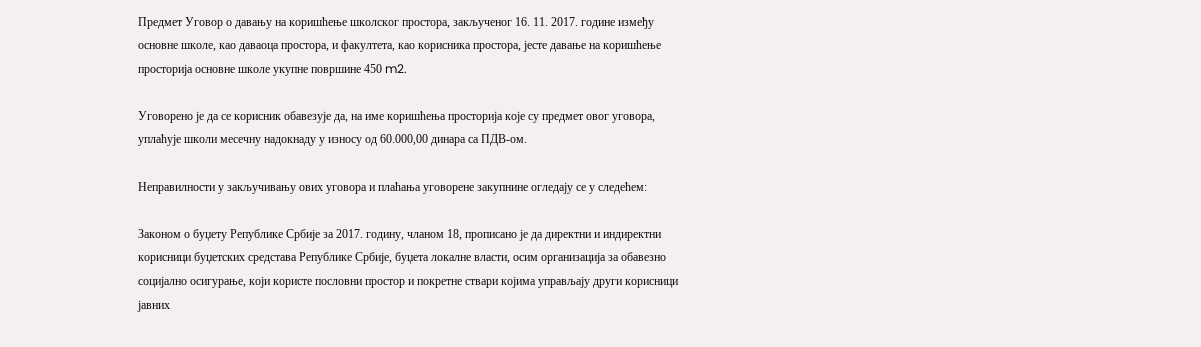Предмет Уговор о давању на коришћење школског простора, закљученог 16. 11. 2017. године између основне школе, као даваоца простора, и факултета, као корисника простора, јесте давање на коришћење просторија основне школе укупне површине 450 m2.

Уговорено је да се корисник обавезује да, на име коришћења просторија које су предмет овог уговора, уплаћује школи месечну надокнаду у износу од 60.000,00 динара са ПДВ-ом.

Неправилности у закључивању ових уговора и плаћања уговорене закупнине огледају се у следећем:

Законом о буџету Републике Србије за 2017. годину, чланом 18, прописано је да директни и индиректни корисници буџетских средстава Републике Србије, буџета локалне власти, осим организација за обавезно социјално осигурање, који користе пословни простор и покретне ствари којима управљају други корисници јавних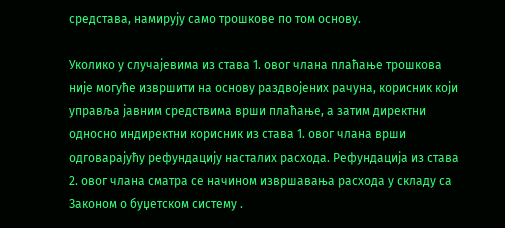средстава, намирују само трошкове по том основу.

Уколико у случајевима из става 1. овог члана плаћање трошкова није могуће извршити на основу раздвојених рачуна, корисник који управља јавним средствима врши плаћање, а затим директни односно индиректни корисник из става 1. овог члана врши одговарајућу рефундацију насталих расхода. Рефундација из става 2. овог члана сматра се начином извршавања расхода у складу са Законом о буџетском систему .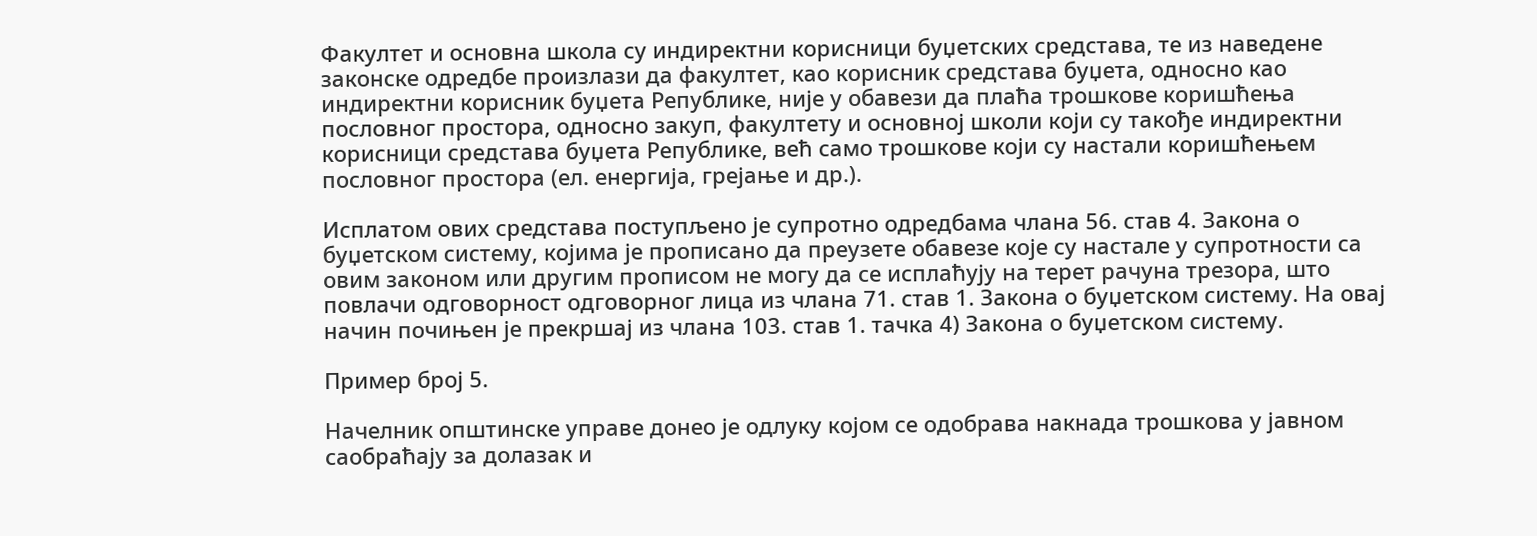Факултет и основна школа су индиректни корисници буџетских средстава, те из наведене законске одредбе произлази да факултет, као корисник средстава буџета, односно као индиректни корисник буџета Републике, није у обавези да плаћа трошкове коришћења пословног простора, односно закуп, факултету и основној школи који су такође индиректни корисници средстава буџета Републике, већ само трошкове који су настали коришћењем пословног простора (ел. енергија, грејање и др.).

Исплатом ових средстава поступљено је супротно одредбама члана 56. став 4. Закона о буџетском систему, којима је прописано да преузете обавезе које су настале у супротности са овим законом или другим прописом не могу да се исплаћују на терет рачуна трезора, што повлачи одговорност одговорног лица из члана 71. став 1. Закона о буџетском систему. На овај начин почињен је прекршај из члана 103. став 1. тачка 4) Закона о буџетском систему.

Пример број 5.

Начелник општинске управе донео је одлуку којом се одобрава накнада трошкова у јавном саобраћају за долазак и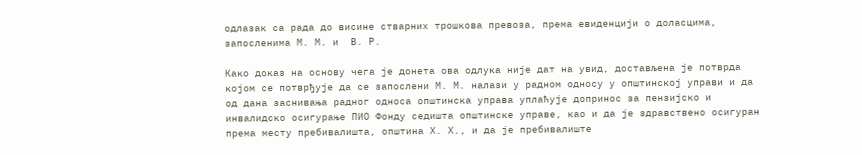одлазак са рада до висине стварних трошкова превоза, према евиденцији о доласцима, запосленима М. М. и  В. Р.

Како доказ на основу чега је донета ова одлука није дат на увид, достављена је потврда којом се потврђује да се запослени М. М. налази у радном односу у општинској управи и да од дана заснивања радног односа општинска управа уплаћује допринос за пензијско и инвалидско осигурање ПИО Фонду седишта општинске управе, као и да је здравствено осигуран према месту пребивалишта, општина Х. Х., и да је пребивалиште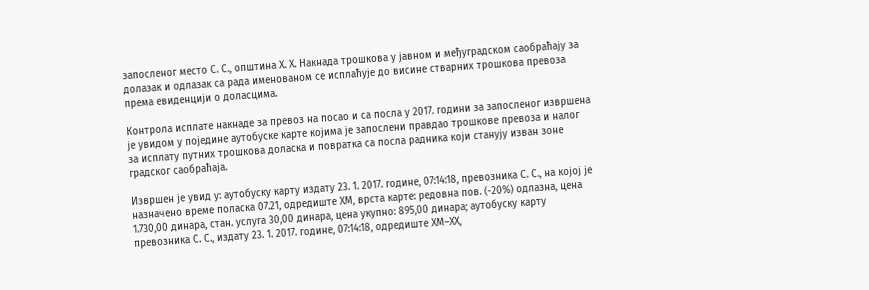запосленог место С. С., општина Х. Х. Накнада трошкова у јавном и међуградском саобраћају за долазак и одлазак са рада именованом се исплаћује до висине стварних трошкова превоза према евиденцији о доласцима.

Контрола исплате накнаде за превоз на посао и са посла у 2017. години за запосленог извршена је увидом у поједине аутобуске карте којима је запослени правдао трошкове превоза и налог за исплату путних трошкова доласка и повратка са посла радника који станују изван зоне градског саобраћаја.

Извршен је увид у: аутобуску карту издату 23. 1. 2017. године, 07:14:18, превозника С. С., на којој је назначено време поласка 07.21, одредиште ХМ, врста карте: редовна пов. (-20%) одлазна, цена 1.730,00 динара, стан. услуга 30,00 динара, цена укупно: 895,00 динара; аутобуску карту превозника С. С., издату 23. 1. 2017. године, 07:14:18, одредиште ХМ–ХХ,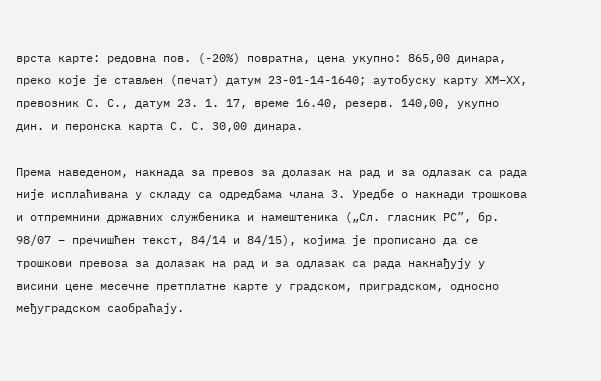врста карте: редовна пов. (-20%) повратна, цена укупно: 865,00 динара, преко које је стављен (печат) датум 23-01-14-1640; аутобуску карту ХМ–ХХ, превозник С. С., датум 23. 1. 17, време 16.40, резерв. 140,00, укупно дин. и перонска карта С. С. 30,00 динара.

Према наведеном, накнада за превоз за долазак на рад и за одлазак са рада није исплаћивана у складу са одредбама члана 3. Уредбе о накнади трошкова и отпремнини државних службеника и намештеника („Сл. гласник РС”, бр. 98/07 – пречишћен текст, 84/14 и 84/15), којима је прописано да се трошкови превоза за долазак на рад и за одлазак са рада накнађују у висини цене месечне претплатне карте у градском, приградском, односно међуградском саобраћају.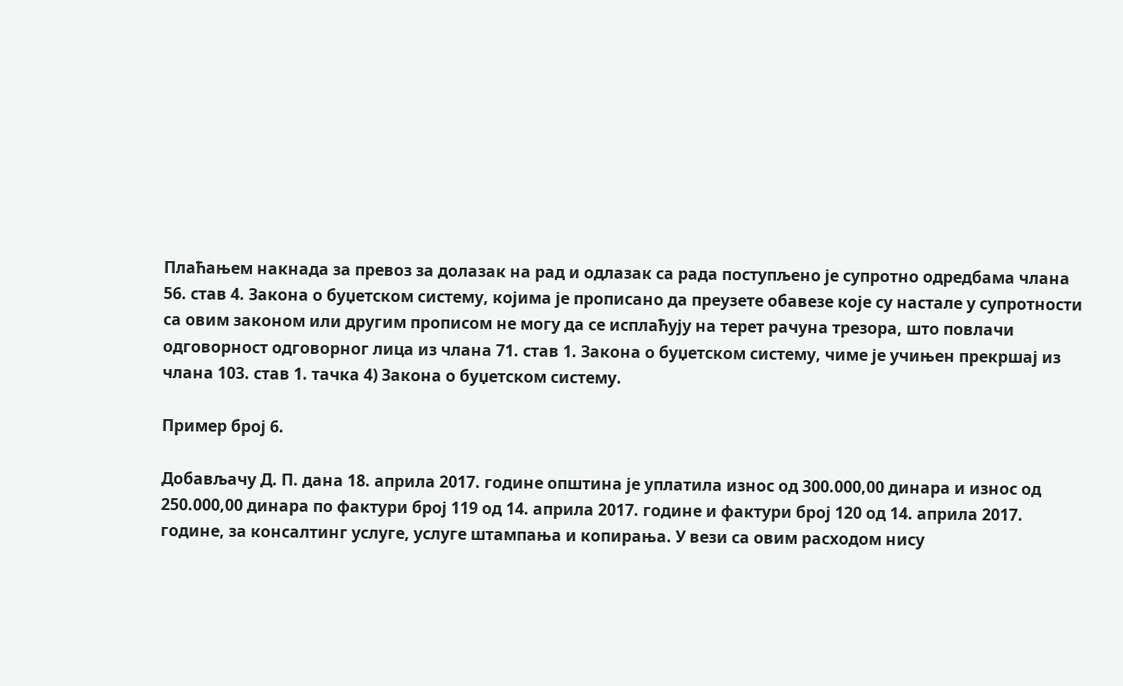Плаћањем накнада за превоз за долазак на рад и одлазак са рада поступљено је супротно одредбама члана 56. став 4. Закона о буџетском систему, којима је прописано да преузете обавезе које су настале у супротности са овим законом или другим прописом не могу да се исплаћују на терет рачуна трезора, што повлачи одговорност одговорног лица из члана 71. став 1. Закона о буџетском систему, чиме је учињен прекршај из члана 103. став 1. тачка 4) Закона о буџетском систему.

Пример број 6.

Добављачу Д. П. дана 18. априла 2017. године општина је уплатила износ од 300.000,00 динара и износ од 250.000,00 динара по фактури број 119 од 14. априла 2017. године и фактури број 120 од 14. априла 2017. године, за консалтинг услуге, услуге штампања и копирања. У вези са овим расходом нису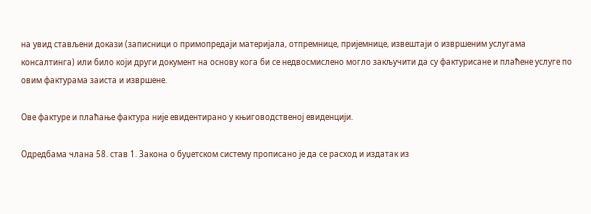на увид стављени докази (записници о примопредаји материјала, отпремнице, пријемнице, извештаји о извршеним услугама консалтинга) или било који други документ на основу кога би се недвосмислено могло закључити да су фактурисане и плаћене услуге по овим фактурама заиста и извршене.

Ове фактуре и плаћање фактура није евидентирано у књиговодственој евиденцији.

Одредбама члана 58. став 1. Закона о буџетском систему прописано је да се расход и издатак из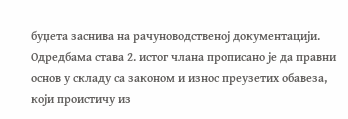буџета заснива на рачуноводственој документацији. Одредбама става 2. истог члана прописано је да правни основ у складу са законом и износ преузетих обавеза, који проистичу из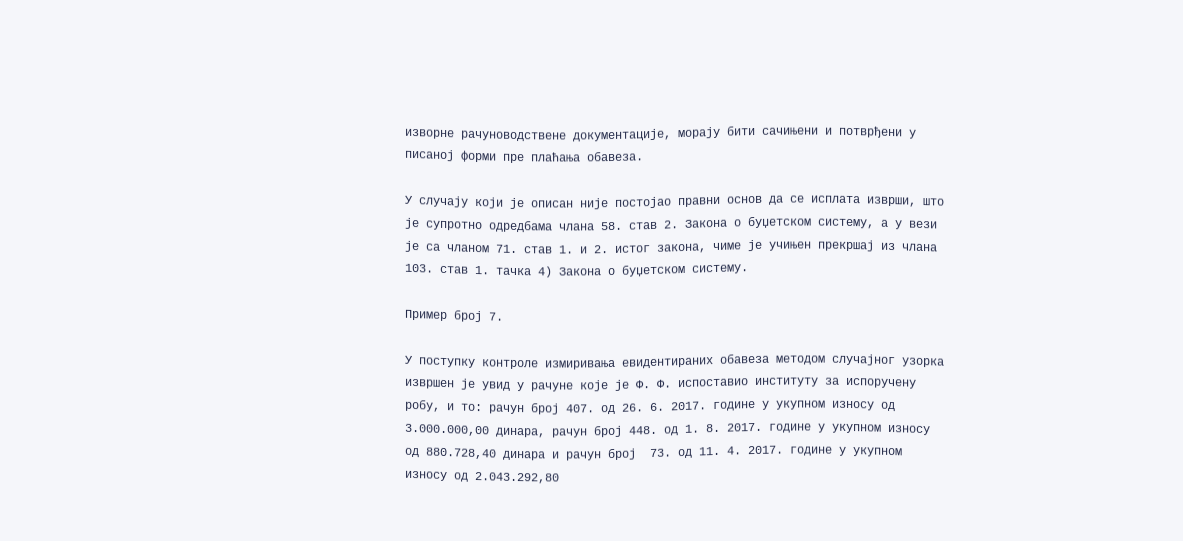изворне рачуноводствене документације, морају бити сачињени и потврђени у писаној форми пре плаћања обавеза.

У случају који је описан није постојао правни основ да се исплата изврши, што је супротно одредбама члана 58. став 2. Закона о буџетском систему, а у вези је са чланом 71. став 1. и 2. истог закона, чиме је учињен прекршај из члана 103. став 1. тачка 4) Закона о буџетском систему.

Пример број 7.

У поступку контроле измиривања евидентираних обавеза методом случајног узорка извршен је увид у рачуне које је Ф. Ф. испоставио институту за испоручену робу, и то: рачун број 407. од 26. 6. 2017. године у укупном износу од 3.000.000,00 динара, рачун број 448. од 1. 8. 2017. године у укупном износу од 880.728,40 динара и рачун број  73. од 11. 4. 2017. године у укупном износу од 2.043.292,80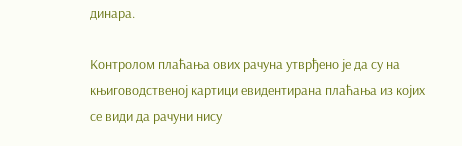динара.

Контролом плаћања ових рачуна утврђено је да су на књиговодственој картици евидентирана плаћања из којих се види да рачуни нису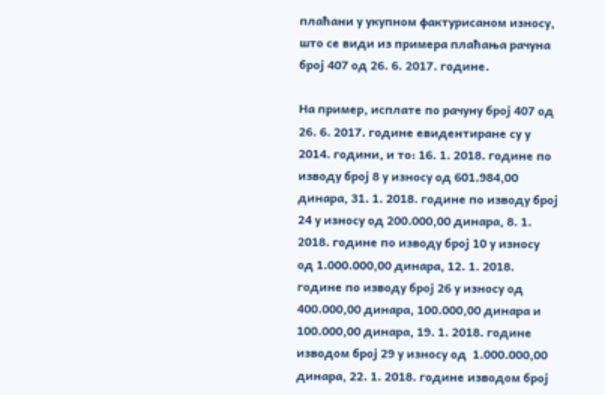плаћани у укупном фактурисаном износу, што се види из примера плаћања рачуна број 407 од 26. 6. 2017. године.

На пример, исплате по рачуну број 407 од 26. 6. 2017. године евидентиране су у 2014. години, и то: 16. 1. 2018. године по изводу број 8 у износу од 601.984,00 динара, 31. 1. 2018. године по изводу број 24 у износу од 200.000,00 динара, 8. 1. 2018. године по изводу број 10 у износу од 1.000.000,00 динара, 12. 1. 2018. године по изводу број 26 у износу од 400.000,00 динара, 100.000,00 динара и 100.000,00 динара, 19. 1. 2018. године изводом број 29 у износу од  1.000.000,00 динара, 22. 1. 2018. године изводом број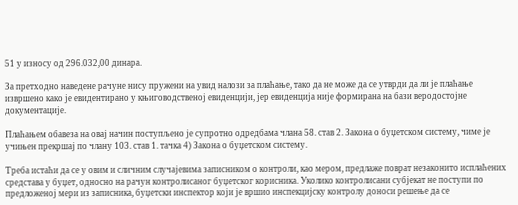51 у износу од 296.032,00 динара.

За претходно наведене рачуне нису пружени на увид налози за плаћање, тако да не може да се утврди да ли је плаћање извршено како је евидентирано у књиговодственој евиденцији, јер евиденција није формирана на бази веродостојне документације.

Плаћањем обавеза на овај начин поступљено је супротно одредбама члана 58. став 2. Закона о буџетском систему, чиме је учињен прекршај по члану 103. став 1. тачка 4) Закона о буџетском систему.

Треба истаћи да се у овим и сличним случајевима записником о контроли, као мером, предлаже поврат незаконито исплаћених средстава у буџет, односно на рачун контролисаног буџетског корисника. Уколико контролисани субјекат не поступи по предложеној мери из записника, буџетски инспектор који је вршио инспекцијску контролу доноси решење да се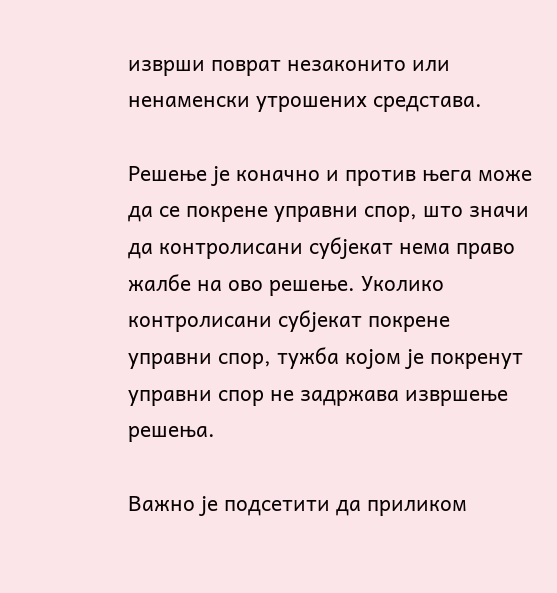изврши поврат незаконито или ненаменски утрошених средстава.

Решење је коначно и против њега може да се покрене управни спор, што значи да контролисани субјекат нема право жалбе на ово решење. Уколико контролисани субјекат покрене управни спор, тужба којом је покренут управни спор не задржава извршење решења.

Важно је подсетити да приликом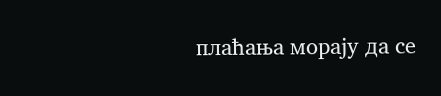плаћања морају да се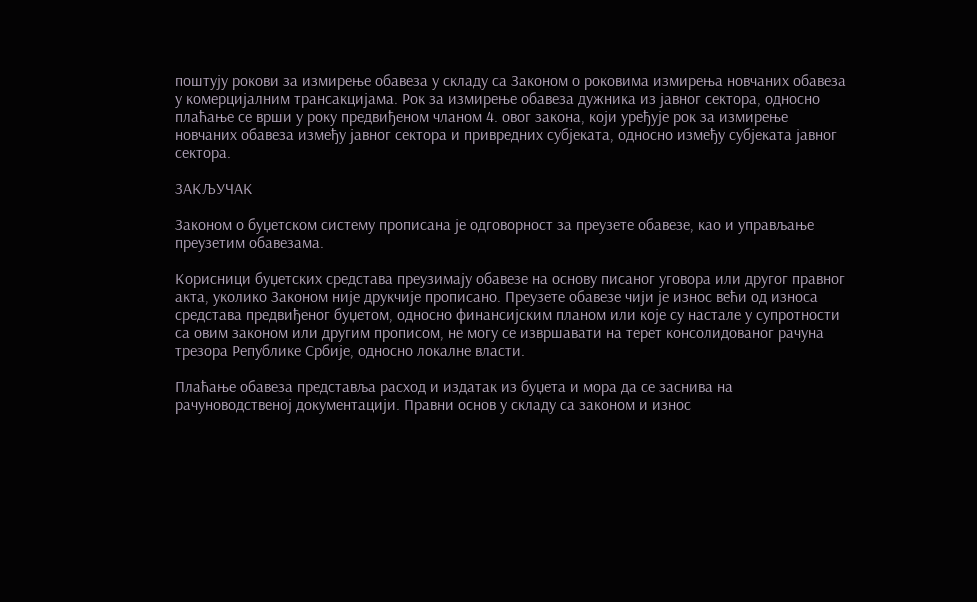поштују рокови за измирење обавеза у складу са Законом о роковима измирења новчаних обавеза у комерцијалним трансакцијама. Рок за измирење обавеза дужника из јавног сектора, односно плаћање се врши у року предвиђеном чланом 4. овог закона, који уређује рок за измирење новчаних обавеза између јавног сектора и привредних субјеката, односно између субјеката јавног сектора.

ЗАКЉУЧАК

Законом о буџетском систему прописана је одговорност за преузете обавезе, као и управљање преузетим обавезама.

Корисници буџетских средстава преузимају обавезе на основу писаног уговора или другог правног акта, уколико Законом није друкчије прописано. Преузете обавезе чији је износ већи од износа средстава предвиђеног буџетом, односно финансијским планом или које су настале у супротности са овим законом или другим прописом, не могу се извршавати на терет консолидованог рачуна трезора Републике Србије, односно локалне власти.

Плаћање обавеза представља расход и издатак из буџета и мора да се заснива на рачуноводственој документацији. Правни основ у складу са законом и износ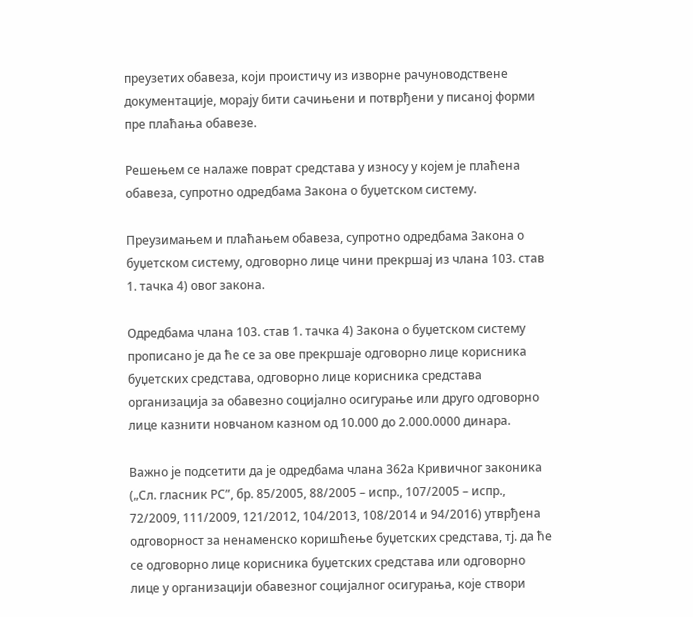преузетих обавеза, који проистичу из изворне рачуноводствене документације, морају бити сачињени и потврђени у писаној форми пре плаћања обавезе.

Решењем се налаже поврат средстава у износу у којем је плаћена обавеза, супротно одредбама Закона о буџетском систему.

Преузимањем и плаћањем обавеза, супротно одредбама Закона о буџетском систему, одговорно лице чини прекршај из члана 103. став 1. тачка 4) овог закона.

Одредбама члана 103. став 1. тачка 4) Закона о буџетском систему прописано је да ће се за ове прекршаје одговорно лице корисника буџетских средстава, одговорно лице корисника средстава организација за обавезно социјално осигурање или друго одговорно лице казнити новчаном казном од 10.000 до 2.000.0000 динара.

Важно је подсетити да је одредбама члана 362а Кривичног законика („Сл. гласник РС”, бр. 85/2005, 88/2005 – испр., 107/2005 – испр., 72/2009, 111/2009, 121/2012, 104/2013, 108/2014 и 94/2016) утврђена одговорност за ненаменско коришћење буџетских средстава, тј. да ће се одговорно лице корисника буџетских средстава или одговорно лице у организацији обавезног социјалног осигурања, које створи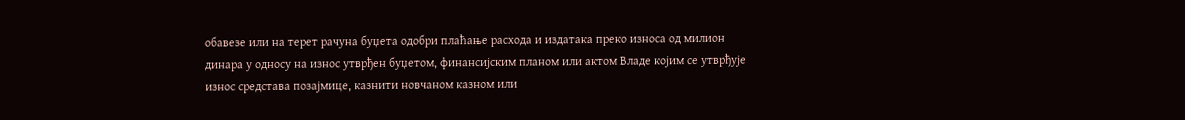обавезе или на терет рачуна буџета одобри плаћање расхода и издатака преко износа од милион динара у односу на износ утврђен буџетом, финансијским планом или актом Владе којим се утврђује износ средстава позајмице, казнити новчаном казном или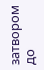затвором до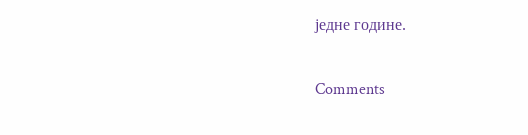једне године.

Comments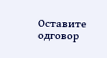Оставите одговор